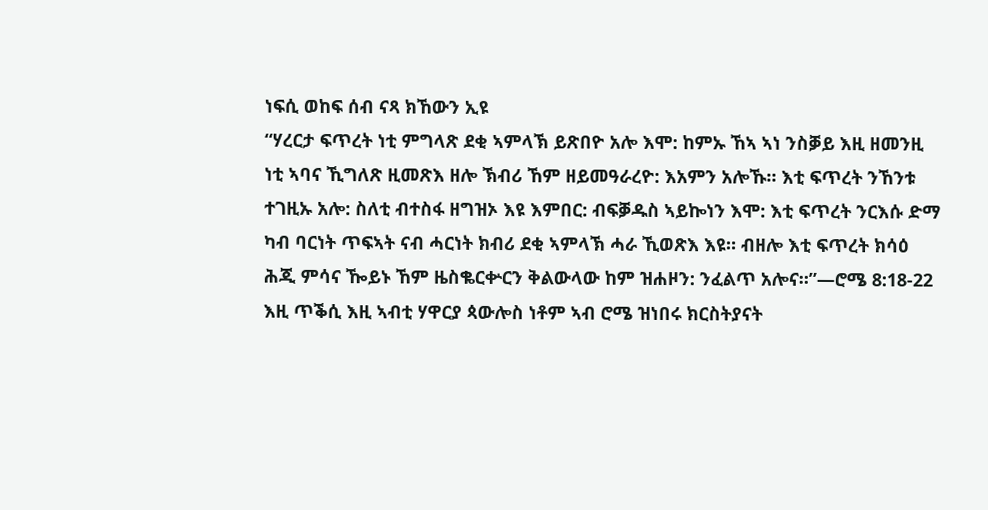ነፍሲ ወከፍ ሰብ ናጻ ክኸውን ኢዩ
“ሃረርታ ፍጥረት ነቲ ምግላጽ ደቂ ኣምላኽ ይጽበዮ አሎ እሞ: ከምኡ ኸኣ ኣነ ንስቓይ እዚ ዘመንዚ ነቲ ኣባና ኺግለጽ ዚመጽእ ዘሎ ኽብሪ ኸም ዘይመዓራረዮ: እአምን አሎኹ። እቲ ፍጥረት ንኸንቱ ተገዚኡ አሎ: ስለቲ ብተስፋ ዘግዝኦ እዩ እምበር: ብፍቓዱስ ኣይኰነን እሞ: እቲ ፍጥረት ንርእሱ ድማ ካብ ባርነት ጥፍኣት ናብ ሓርነት ክብሪ ደቂ ኣምላኽ ሓራ ኺወጽእ እዩ። ብዘሎ እቲ ፍጥረት ክሳዕ ሕጂ ምሳና ዀይኑ ኸም ዜስቈርቍርን ቅልውላው ከም ዝሐዞን: ንፈልጥ አሎና።”—ሮሜ 8:18-22
እዚ ጥቕሲ እዚ ኣብቲ ሃዋርያ ጳውሎስ ነቶም ኣብ ሮሜ ዝነበሩ ክርስትያናት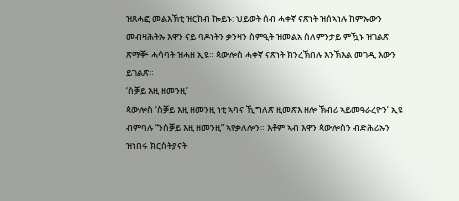ዝጸሓፎ መልእኽቲ ዝርከብ ኰይኑ: ህይወት ሰብ ሓቀኛ ናጽነት ዝሰኣነሉ ከምኡውን መብዛሕትኡ እዋን ናይ ባዶነትን ቃንዛን ስምዒት ዝመልአ ስለምንታይ ምዃኑ ዝገልጽ ጽማቝ ሓሳባት ዝሓዘ ኢዩ። ጳውሎስ ሓቀኛ ናጽነት ክንረኽበሉ እንኽእል መገዲ እውን ይገልጽ።
‘ስቓይ እዚ ዘመንዚ’
ጳውሎስ ‘ስቓይ እዚ ዘመንዚ ነቲ ኣባና ኺግለጽ ዚመጽእ ዘሎ ኽብሪ ኣይመዓራረዮን’ ኢዩ ብምባሉ “ንስቓይ እዚ ዘመንዚ” ኣየቃለሎን። እቶም ኣብ እዋን ጳውሎስን ብድሕሪኡን ዝነበሩ ክርስትያናት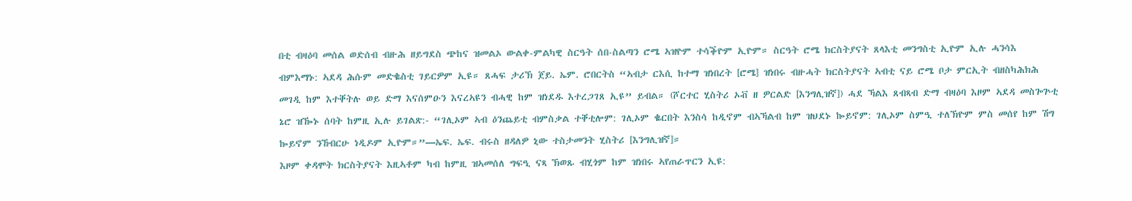በቲ ብዛዕባ መሰል ወድሰብ ብዙሕ ዘይግደስ ጭከና ዝመልኦ ውልቀ-ምልካዊ ስርዓት ሰበ-ስልጣን ሮሜ ኣዝዮም ተሳቕዮም ኢዮም። ስርዓት ሮሜ ክርስትያናት ጸላእቲ መንግስቲ ኢዮም ኢሉ ሓንሳእ ብምእማኑ: ኣደዳ ሕሱም መድቈስቲ ገይርዎም ኢዩ። ጸሓፍ ታሪኽ ጀይ. ኤም. ሮበርትስ “ኣብታ ርእሲ ከተማ ዝነበረት [ሮሜ] ዝነበሩ ብዙሓት ክርስትያናት ኣብቲ ናይ ሮሜ ቦታ ምርኢት ብዘስካሕክሕ መገዲ ከም እተቐትሉ ወይ ድማ እናሰምዑን እናረኣዩን ብሓዊ ከም ዝነደዱ እተረጋገጸ ኢዩ” ይብል። (ሾርተር ሂስትሪ ኦቭ ዘ ዎርልድ [እንግሊዝኛ]) ሓደ ኻልእ ጸብጻብ ድማ ብዛዕባ እዞም ኣደዳ መስጐጕቲ ኔሮ ዝዀኑ ሰባት ከምዚ ኢሉ ይገልጽ:- “ገሊኦም ኣብ ዕንጨይቲ ብምስቃል ተቐቲሎም: ገሊኦም ቈርበት እንስሳ ከዲኖም ብኣኻልብ ከም ዝህደኑ ኰይኖም: ገሊኦም ስምዒ ተለኽዮም ምስ መሰየ ከም ሽግ ኰይኖም ንኸብርሁ ነዲዶም ኢዮም።”—ኤፍ. ኤፍ. ብሩስ ዘዳለዎ ኒው ተስታመንት ሂስትሪ [እንግሊዝኛ]።
እዞም ቀዳሞት ክርስትያናት እዚኣቶም ካብ ከምዚ ዝኣመሰለ ግፍዒ ናጻ ኽወጹ ብሂጎም ከም ዝነበሩ ኣየጠራጥርን ኢዩ: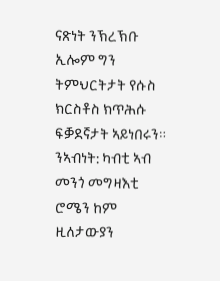ናጽነት ንኽረኽቡ ኢሎም ግን ትምህርትታት የሱስ ክርስቶስ ክጥሕሱ ፍቓደኛታት ኣይነበሩን። ንኣብነት: ካብቲ ኣብ መንጎ መግዛእቲ ሮሜን ከም ዚለታውያን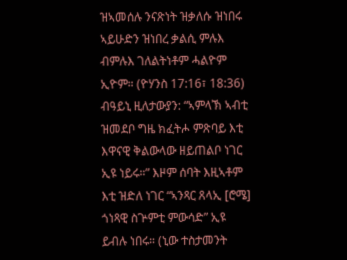ዝኣመሰሉ ንናጽነት ዝቃለሱ ዝነበሩ ኣይሁድን ዝነበረ ቃልሲ ምሉእ ብምሉእ ገለልትነቶም ሓልዮም ኢዮም። (ዮሃንስ 17:16፣ 18:36) ብዓይኒ ዚለታውያን: “ኣምላኽ ኣብቲ ዝመደቦ ግዜ ክፈትሖ ምጽባይ እቲ እዋናዊ ቅልውላው ዘይጠልቦ ነገር ኢዩ ነይሩ።” እዞም ሰባት እዚኣቶም እቲ ዝድለ ነገር “ኣንጻር ጸላኢ [ሮሜ] ጎነጻዊ ስጕምቲ ምውሳድ” ኢዩ ይብሉ ነበሩ። (ኒው ተስታመንት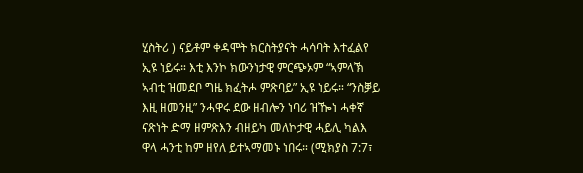ሂስትሪ ) ናይቶም ቀዳሞት ክርስትያናት ሓሳባት እተፈልየ ኢዩ ነይሩ። እቲ እንኮ ክውንነታዊ ምርጭኦም “ኣምላኽ ኣብቲ ዝመደቦ ግዜ ክፈትሖ ምጽባይ” ኢዩ ነይሩ። “ንስቓይ እዚ ዘመንዚ” ንሓዋሩ ደው ዘብሎን ነባሪ ዝዀነ ሓቀኛ ናጽነት ድማ ዘምጽእን ብዘይካ መለኮታዊ ሓይሊ ካልእ ዋላ ሓንቲ ከም ዘየለ ይተኣማመኑ ነበሩ። (ሚክያስ 7:7፣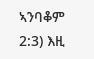ኣንባቆም 2:3) እዚ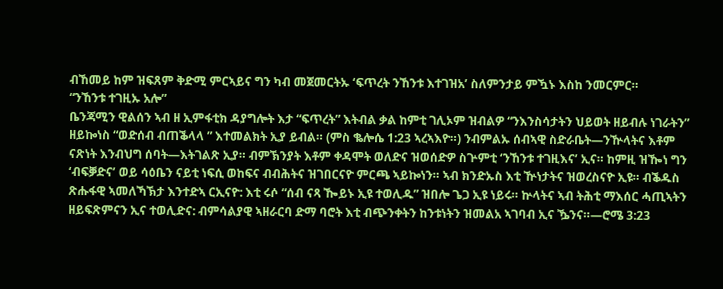ብኸመይ ከም ዝፍጸም ቅድሚ ምርኣይና ግን ካብ መጀመርትኡ ‘ፍጥረት ንኸንቱ እተገዝአ’ ስለምንታይ ምዃኑ እስከ ንመርምር።
“ንኸንቱ ተገዚኡ አሎ”
ቤንጃሚን ዊልሰን ኣብ ዘ ኢምፋቲክ ዳያግሎት እታ “ፍጥረት” እትብል ቃል ከምቲ ገሊኦም ዝብልዎ “ንእንስሳታትን ህይወት ዘይብሉ ነገራትን” ዘይኰነስ “ወድሰብ ብጠቕላላ ” እተመልክት ኢያ ይብል። (ምስ ቈሎሴ 1:23 ኣረኣእዮ።) ንብምልኡ ሰብኣዊ ስድራቤት—ንዅላትና እቶም ናጽነት እንብህግ ሰባት—እትገልጽ ኢያ። ብምኽንያት እቶም ቀዳሞት ወለድና ዝወሰድዎ ስጕምቲ ‘ንኸንቱ ተገዚእና’ ኢና። ከምዚ ዝዀነ ግን ‘ብፍቓድና’ ወይ ሳዕቤን ናይቲ ነፍሲ ወከፍና ብብሕትና ዝገበርናዮ ምርጫ ኣይኰነን። ኣብ ክንድኡስ እቲ ዅነታትና ዝወረስናዮ ኢዩ። ብቕዱስ ጽሑፋዊ ኣመለኻኽታ እንተድኣ ርኢናዮ: እቲ ሩሶ “ሰብ ናጻ ዀይኑ ኢዩ ተወሊዱ” ዝበሎ ጌጋ ኢዩ ነይሩ። ኵላትና ኣብ ትሕቲ ማእሰር ሓጢኣትን ዘይፍጽምናን ኢና ተወሊድና: ብምሳልያዊ ኣዘራርባ ድማ ባሮት እቲ ብጭንቀትን ከንቱነትን ዝመልአ ኣገባብ ኢና ዄንና።—ሮሜ 3:23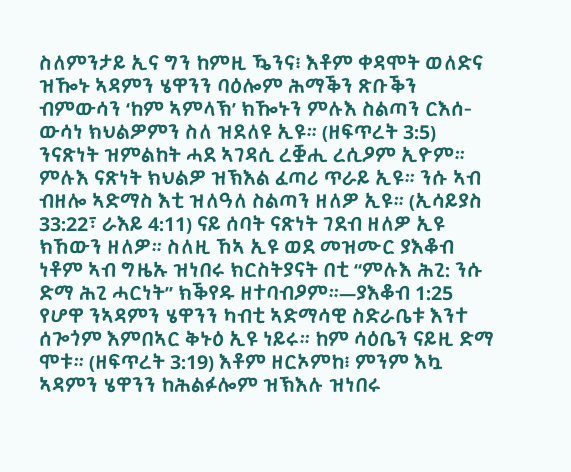ስለምንታይ ኢና ግን ከምዚ ዄንና፧ እቶም ቀዳሞት ወለድና ዝዀኑ ኣዳምን ሄዋንን ባዕሎም ሕማቕን ጽቡቕን ብምውሳን ‘ከም ኣምላኽ’ ክዀኑን ምሉእ ስልጣን ርእሰ-ውሳነ ክህልዎምን ስለ ዝደለዩ ኢዩ። (ዘፍጥረት 3:5) ንናጽነት ዝምልከት ሓደ ኣገዳሲ ረቛሒ ረሲዖም ኢዮም። ምሉእ ናጽነት ክህልዎ ዝኽእል ፈጣሪ ጥራይ ኢዩ። ንሱ ኣብ ብዘሎ ኣድማስ እቲ ዝለዓለ ስልጣን ዘለዎ ኢዩ። (ኢሳይያስ 33:22፣ ራእይ 4:11) ናይ ሰባት ናጽነት ገደብ ዘለዎ ኢዩ ክኸውን ዘለዎ። ስለዚ ኸኣ ኢዩ ወደ መዝሙር ያእቆብ ነቶም ኣብ ግዜኡ ዝነበሩ ክርስትያናት በቲ “ምሉእ ሕጊ: ንሱ ድማ ሕጊ ሓርነት” ክቕየዱ ዘተባብዖም።—ያእቆብ 1:25
የሆዋ ንኣዳምን ሄዋንን ካብቲ ኣድማሳዊ ስድራቤቱ እንተ ሰጐጎም እምበኣር ቅኑዕ ኢዩ ነይሩ። ከም ሳዕቤን ናይዚ ድማ ሞቱ። (ዘፍጥረት 3:19) እቶም ዘርኦምከ፧ ምንም እኳ ኣዳምን ሄዋንን ከሕልፉሎም ዝኽእሉ ዝነበሩ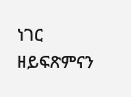ነገር ዘይፍጽምናን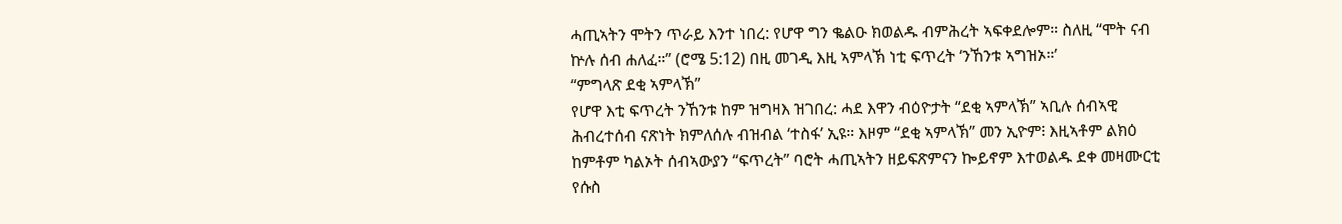ሓጢኣትን ሞትን ጥራይ እንተ ነበረ: የሆዋ ግን ቈልዑ ክወልዱ ብምሕረት ኣፍቀደሎም። ስለዚ “ሞት ናብ ኵሉ ሰብ ሐለፈ።” (ሮሜ 5:12) በዚ መገዲ እዚ ኣምላኽ ነቲ ፍጥረት ‘ንኸንቱ ኣግዝኦ።’
“ምግላጽ ደቂ ኣምላኽ”
የሆዋ እቲ ፍጥረት ንኸንቱ ከም ዝግዛእ ዝገበረ: ሓደ እዋን ብዕዮታት “ደቂ ኣምላኽ” ኣቢሉ ሰብኣዊ ሕብረተሰብ ናጽነት ክምለሰሉ ብዝብል ‘ተስፋ’ ኢዩ። እዞም “ደቂ ኣምላኽ” መን ኢዮም፧ እዚኣቶም ልክዕ ከምቶም ካልኦት ሰብኣውያን “ፍጥረት” ባሮት ሓጢኣትን ዘይፍጽምናን ኰይኖም እተወልዱ ደቀ መዛሙርቲ የሱስ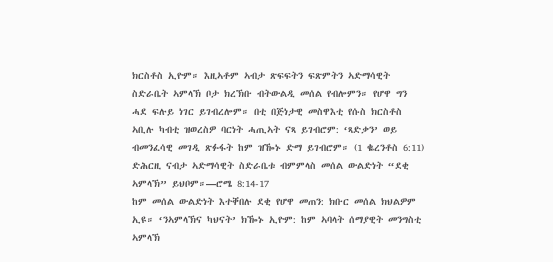ክርስቶስ ኢዮም። እዚኣቶም ኣብታ ጽፍፍትን ፍጽምትን ኣድማሳዊት ስድራቤት ኣምላኽ ቦታ ክረኽቡ ብትውልዲ መሰል የብሎምን። የሆዋ ግን ሓደ ፍሉይ ነገር ይገብረሎም። በቲ በጅነታዊ መስዋእቲ የሱስ ክርስቶስ ኣቢሉ ካብቲ ዝወረስዎ ባርነት ሓጢኣት ናጻ ይገብሮም: ‘ጻድቃን’ ወይ ብመንፈሳዊ መገዲ ጽፉፋት ከም ዝዀኑ ድማ ይገብሮም። (1 ቈረንቶስ 6:11) ድሕርዚ ናብታ ኣድማሳዊት ስድራቤቱ ብምምላስ መሰል ውልድነት “ደቂ ኣምላኽ” ይህቦም።—ሮሜ 8:14-17
ከም መሰል ውልድነት እተቐበሉ ደቂ የሆዋ መጠን: ክቡር መሰል ክህልዎም ኢዩ። ‘ንኣምላኽና ካህናት’ ክዀኑ ኢዮም: ከም ኣባላት ሰማያዊት መንግስቲ ኣምላኽ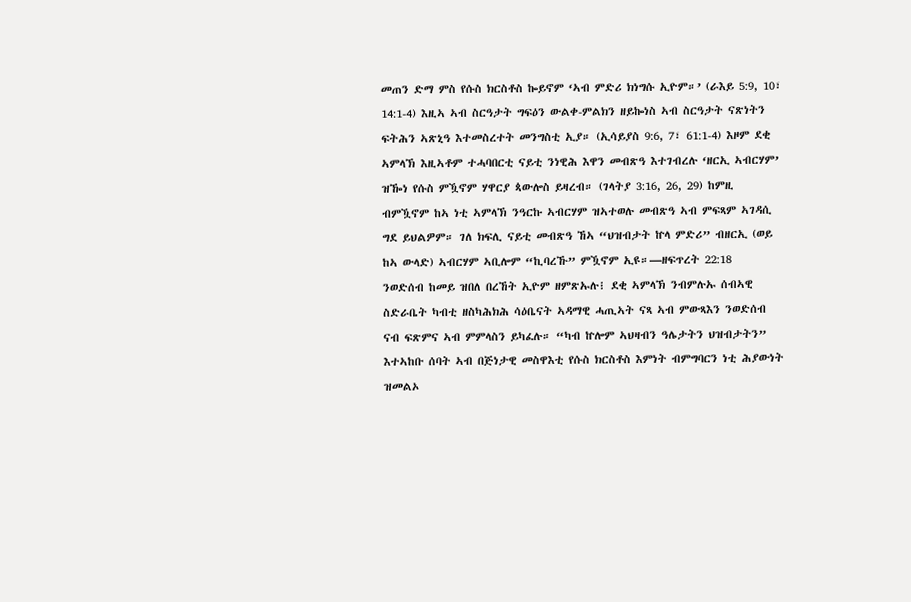መጠን ድማ ምስ የሱስ ክርስቶስ ኰይኖም ‘ኣብ ምድሪ ክነግሱ ኢዮም።’ (ራእይ 5:9, 10፣ 14:1-4) እዚኣ ኣብ ስርዓታት ግፍዕን ውልቀ-ምልክን ዘይኰነስ ኣብ ስርዓታት ናጽነትን ፍትሕን ኣጽኒዓ እተመስረተት መንግስቲ ኢያ። (ኢሳይያስ 9:6, 7፣ 61:1-4) እዞም ደቂ ኣምላኽ እዚኣቶም ተሓባበርቲ ናይቲ ንነዊሕ እዋን መብጽዓ እተገብረሉ ‘ዘርኢ ኣብርሃም’ ዝዀነ የሱስ ምዃኖም ሃዋርያ ጳውሎስ ይዛረብ። (ገላትያ 3:16, 26, 29) ከምዚ ብምዃኖም ከኣ ነቲ ኣምላኽ ንዓርኩ ኣብርሃም ዝኣተወሉ መብጽዓ ኣብ ምፍጻም ኣገዳሲ ግደ ይህልዎም። ገለ ክፍሊ ናይቲ መብጽዓ ኸኣ “ህዝብታት ኵላ ምድሪ” ብዘርኢ (ወይ ከኣ ውላድ) ኣብርሃም ኣቢሎም “ኪባረኹ” ምዃኖም ኢዩ።—ዘፍጥረት 22:18
ንወድሰብ ከመይ ዝበለ በረኸት ኢዮም ዘምጽኡሉ፧ ደቂ ኣምላኽ ንብምሉኡ ሰብኣዊ ስድራቤት ካብቲ ዘስካሕክሕ ሳዕቤናት ኣዳማዊ ሓጢኣት ናጻ ኣብ ምውጻእን ንወድሰብ ናብ ፍጽምና ኣብ ምምላስን ይካፈሉ። “ካብ ኵሎም ኣህዛብን ዓሌታትን ህዝብታትን” እተኣከቡ ሰባት ኣብ በጅነታዊ መስዋእቲ የሱስ ክርስቶስ እምነት ብምግባርን ነቲ ሕያውነት ዝመልኦ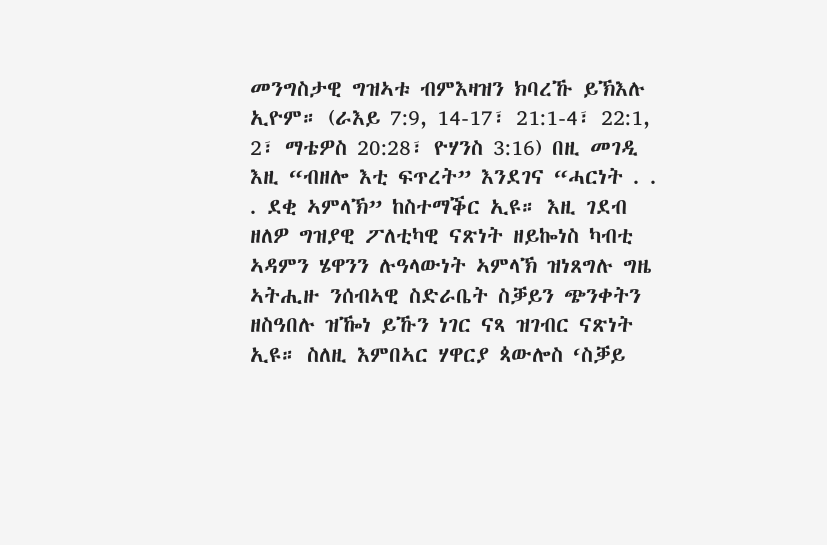መንግስታዊ ግዝኣቱ ብምእዛዝን ክባረኹ ይኽእሉ ኢዮም። (ራእይ 7:9, 14-17፣ 21:1-4፣ 22:1, 2፣ ማቴዎስ 20:28፣ ዮሃንስ 3:16) በዚ መገዲ እዚ “ብዘሎ እቲ ፍጥረት” እንደገና “ሓርነት . . . ደቂ ኣምላኽ” ከስተማቕር ኢዩ። እዚ ገደብ ዘለዎ ግዝያዊ ፖለቲካዊ ናጽነት ዘይኰነስ ካብቲ ኣዳምን ሄዋንን ሉዓላውነት ኣምላኽ ዝነጸግሉ ግዜ ኣትሒዙ ንሰብኣዊ ስድራቤት ስቓይን ጭንቀትን ዘስዓበሉ ዝዀነ ይኹን ነገር ናጻ ዝገብር ናጽነት ኢዩ። ስለዚ እምበኣር ሃዋርያ ጳውሎስ ‘ስቓይ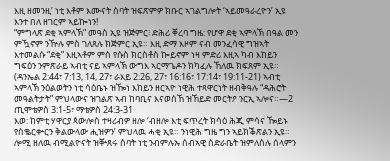እዚ ዘመንዚ’ ነቲ እቶም እሙናት ሰባት ዝፍጽምዎ ክቡር ኣገልግሎት ‘ኣይመዓራረዮን’ ኢዩ እንተ በለ ዘገርም ኣይኰነን!
“ምግላጽ ደቂ ኣምላኽ” መዓስ ኢዩ ዝጅምር፧ ድሕሪ ቐረባ ግዜ: የሆዋ ደቂ ኣምላኽ በዓል መን ምዃኖም ንዅሉ ምስ ገለጸሉ ክጅምር ኢዩ። እዚ ድማ እዞም ናብ መንፈሳዊ ግዝኣት እተመልሱ “ደቂ” እዚኣቶም ምስ የሱስ ክርስቶስ ኰይኖም ነዛ ምድሪ እዚኣ ካብ እከይን ግፍዕን ንምጽራይ ኣብቲ ናይ ኣምላኽ ውግእ ኣርማጌዶን ክካፈሉ ኸለዉ ክፍጸም ኢዩ። (ዳንኤል 2:44፣ 7:13, 14, 27፣ ራእይ 2:26, 27፣ 16:16፣ 17:14፣ 19:11-21) ኣብቲ ኣምላኽ ንዕልወትን ነቲ ሳዕቤኑ ዝዀነ እከይን ዘርኣዮ ነዊሕ ተጻዋርነት ዘብቅዓሉ “ዳሕሮት መዓልትታት” ምህላውና ዝገልጽ ኣብ ከባቢና እናወሰኸ ዝኸይድ መርትዖ ንርኢ ኣሎና።—2 ጢሞቴዎስ 3:1-5፣ ማቴዎስ 24:3-31
እወ: ከምቲ ሃዋርያ ጳውሎስ ተዛሪብዎ ዘሎ ‘ብዘሎ እቲ ፍጥረት ክሳዕ ሕጂ ምሳና ዀይኑ የስቈርቍርን ቅልውላው ሒዝዎን’ ምህላዉ ሓቂ ኢዩ። ንነዊሕ ግዜ ግን ኣይክቕጽልን ኢዩ። ሎሚ ዘለዉ ብሚልዮናት ዝቝጸሩ ሰባት ነቲ ንብምሉኡ ሰብኣዊ ስድራቤት ዝምለሰሉ ሰላምን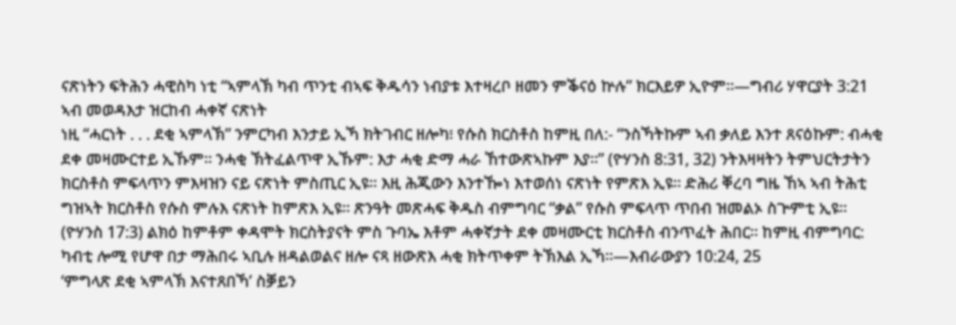ናጽነትን ፍትሕን ሓዊስካ ነቲ “ኣምላኽ ካብ ጥንቲ ብኣፍ ቅዱሳን ነብያቱ እተዛረቦ ዘመን ምቕናዕ ኵሉ” ክርእይዎ ኢዮም።—ግብሪ ሃዋርያት 3:21
ኣብ መወዳእታ ዝርከብ ሓቀኛ ናጽነት
ነዚ “ሓርነት . . . ደቂ ኣምላኽ” ንምርካብ እንታይ ኢኻ ክትገብር ዘሎካ፧ የሱስ ክርስቶስ ከምዚ በለ:- “ንስኻትኩም ኣብ ቃለይ እንተ ጸናዕኩም: ብሓቂ ደቀ መዛሙርተይ ኢኹም። ንሓቂ ኽትፈልጥዋ ኢኹም: እታ ሓቂ ድማ ሓራ ኸተውጽኣኩም እያ።” (ዮሃንስ 8:31, 32) ንትእዛዛትን ትምህርትታትን ክርስቶስ ምፍላጥን ምእዛዝን ናይ ናጽነት ምስጢር ኢዩ። እዚ ሕጂውን እንተዀነ እተወሰነ ናጽነት የምጽእ ኢዩ። ድሕሪ ቐረባ ግዜ ኸኣ ኣብ ትሕቲ ግዝኣት ክርስቶስ የሱስ ምሉእ ናጽነት ከምጽእ ኢዩ። ጽንዓት መጽሓፍ ቅዱስ ብምግባር “ቃል” የሱስ ምፍላጥ ጥበብ ዝመልኦ ስጕምቲ ኢዩ። (ዮሃንስ 17:3) ልክዕ ከምቶም ቀዳሞት ክርስትያናት ምስ ጉባኤ እቶም ሓቀኛታት ደቀ መዛሙርቲ ክርስቶስ ብንጥፈት ሕበር። ከምዚ ብምግባር: ካብቲ ሎሚ የሆዋ በታ ማሕበሩ ኣቢሉ ዘዳልወልና ዘሎ ናጻ ዘውጽእ ሓቂ ክትጥቀም ትኽእል ኢኻ።—እብራውያን 10:24, 25
‘ምግላጽ ደቂ ኣምላኽ እናተጸበኻ’ ስቓይን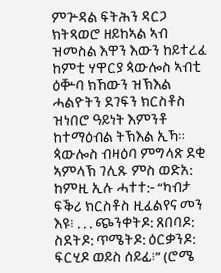ምጕዳል ፍትሕን ዳርጋ ክትጻወሮ ዘይከኣል ኣብ ዝመስል እዋን እውን ከይተረፈ ከምቲ ሃዋርያ ጳውሎስ ኣብቲ ዕቝባ ክኸውን ዝኽእል ሓልዮትን ደገፍን ክርስቶስ ዝነበሮ ዓይነት እምንቶ ከተማዕብል ትኽእል ኢኻ። ጳውሎስ ብዛዕባ ምግላጽ ደቂ ኣምላኽ ገሊጹ ምስ ወድአ: ከምዚ ኢሉ ሓተተ:- “ካብታ ፍቕሪ ክርስቶስ ዚፈልየና መን እዩ፧ . . . ጭንቀትዶ: ጸበባዶ: ስደትዶ: ጥሜትዶ: ዕርቃንዶ: ፍርሂዶ ወይስ ሰይፊ፧” (ሮሜ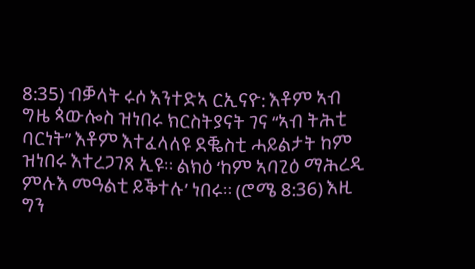8:35) ብቓላት ሩሶ እንተድኣ ርኢናዮ: እቶም ኣብ ግዜ ጳውሎስ ዝነበሩ ክርስትያናት ገና “ኣብ ትሕቲ ባርነት” እቶም እተፈላለዩ ደቘስቲ ሓይልታት ከም ዝነበሩ እተረጋገጸ ኢዩ። ልክዕ ‘ከም ኣባጊዕ ማሕረዲ ምሉእ መዓልቲ ይቕተሉ’ ነበሩ። (ሮሜ 8:36) እዚ ግን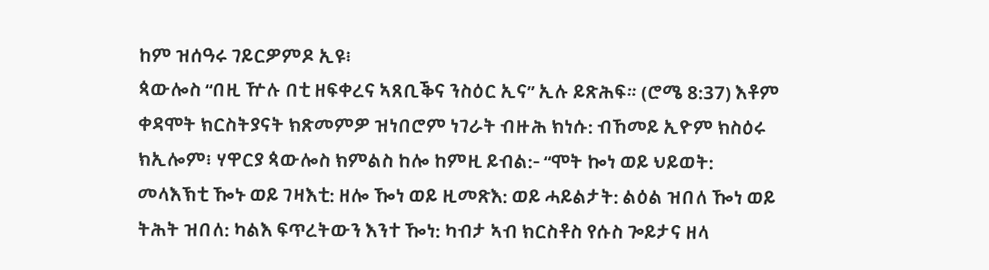ከም ዝሰዓሩ ገይርዎምዶ ኢዩ፧
ጳውሎስ “በዚ ዅሉ በቲ ዘፍቀረና ኣጸቢቕና ንስዕር ኢና” ኢሉ ይጽሕፍ። (ሮሜ 8:37) እቶም ቀዳሞት ክርስትያናት ክጽመምዎ ዝነበሮም ነገራት ብዙሕ ክነሱ: ብኸመይ ኢዮም ክስዕሩ ክኢሎም፧ ሃዋርያ ጳውሎስ ክምልስ ከሎ ከምዚ ይብል:- “ሞት ኰነ ወይ ህይወት: መላእኽቲ ዀኑ ወይ ገዛእቲ: ዘሎ ዀነ ወይ ዚመጽእ: ወይ ሓይልታት: ልዕል ዝበለ ዀነ ወይ ትሕት ዝበለ: ካልእ ፍጥረትውን እንተ ዀነ: ካብታ ኣብ ክርስቶስ የሱስ ጐይታና ዘላ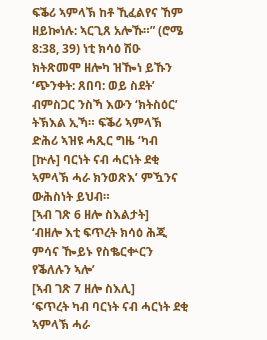ፍቕሪ ኣምላኽ ከቶ ኺፈልየና ኸም ዘይኰነሉ: ኣርጊጸ አሎኹ።” (ሮሜ 8:38, 39) ነቲ ክሳዕ ሽዑ ክትጽመሞ ዘሎካ ዝዀነ ይኹን ‘ጭንቀት: ጸበባ: ወይ ስደት’ ብምስጋር ንስኻ እውን ‘ክትስዕር’ ትኽእል ኢኻ። ፍቕሪ ኣምላኽ ድሕሪ ኣዝዩ ሓጺር ግዜ ‘ካብ [ኵሉ] ባርነት ናብ ሓርነት ደቂ ኣምላኽ ሓራ ክንወጽእ’ ምዃንና ውሕስነት ይህብ።
[ኣብ ገጽ 6 ዘሎ ስእልታት]
‘ብዘሎ እቲ ፍጥረት ክሳዕ ሕጂ ምሳና ዀይኑ የስቈርቍርን የቕለሉን ኣሎ’
[ኣብ ገጽ 7 ዘሎ ስእሊ]
‘ፍጥረት ካብ ባርነት ናብ ሓርነት ደቂ ኣምላኽ ሓራ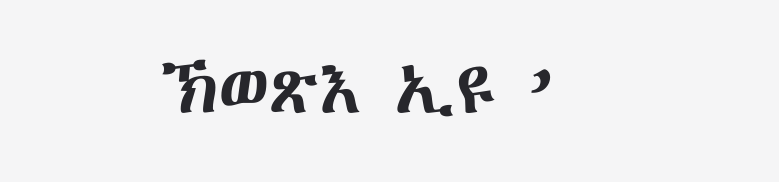ኽወጽእ ኢዩ ’